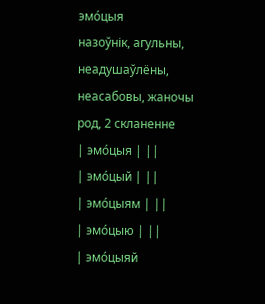эмо́цыя
назоўнік, агульны, неадушаўлёны, неасабовы, жаночы род, 2 скланенне
| эмо́цыя | ||
| эмо́цый | ||
| эмо́цыям | ||
| эмо́цыю | ||
| эмо́цыяй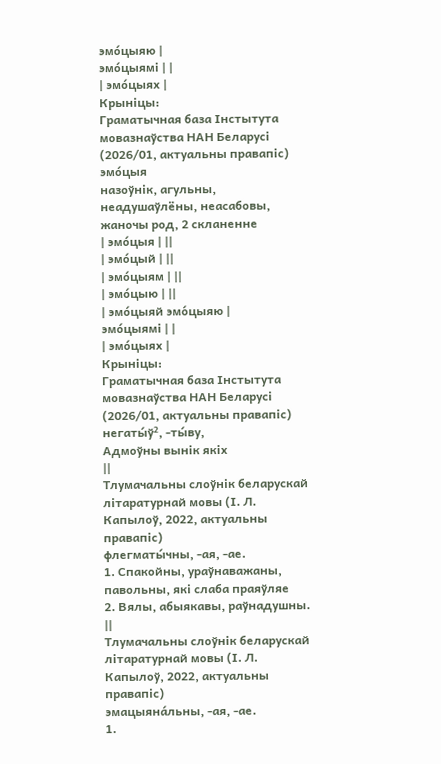эмо́цыяю |
эмо́цыямі | |
| эмо́цыях |
Крыніцы:
Граматычная база Інстытута мовазнаўства НАН Беларусі (2026/01, актуальны правапіс)
эмо́цыя
назоўнік, агульны, неадушаўлёны, неасабовы, жаночы род, 2 скланенне
| эмо́цыя | ||
| эмо́цый | ||
| эмо́цыям | ||
| эмо́цыю | ||
| эмо́цыяй эмо́цыяю |
эмо́цыямі | |
| эмо́цыях |
Крыніцы:
Граматычная база Інстытута мовазнаўства НАН Беларусі (2026/01, актуальны правапіс)
негаты́ў², -ты́ву,
Адмоўны вынік якіх
||
Тлумачальны слоўнік беларускай літаратурнай мовы (І. Л. Капылоў, 2022, актуальны правапіс)
флегматы́чны, -ая, -ае.
1. Спакойны, ураўнаважаны, павольны, які слаба праяўляе
2. Вялы, абыякавы, раўнадушны.
||
Тлумачальны слоўнік беларускай літаратурнай мовы (І. Л. Капылоў, 2022, актуальны правапіс)
эмацыяна́льны, -ая, -ае.
1.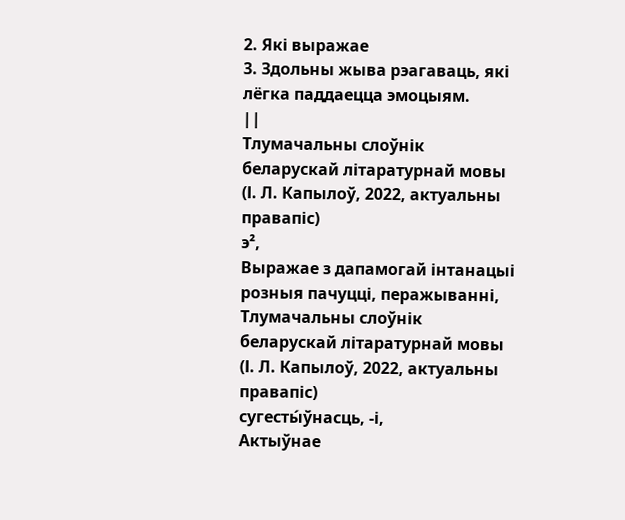2. Які выражае
3. Здольны жыва рэагаваць, які лёгка паддаецца эмоцыям.
||
Тлумачальны слоўнік беларускай літаратурнай мовы (І. Л. Капылоў, 2022, актуальны правапіс)
э²,
Выражае з дапамогай інтанацыі розныя пачуцці, перажыванні,
Тлумачальны слоўнік беларускай літаратурнай мовы (І. Л. Капылоў, 2022, актуальны правапіс)
сугесты́ўнасць, ‑і,
Актыўнае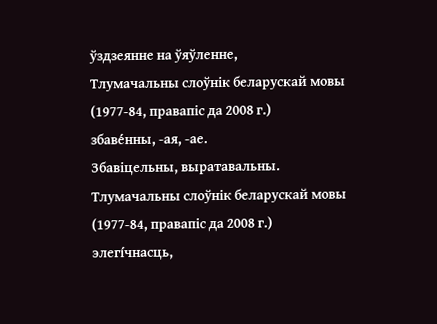ўздзеянне на ўяўленне,
Тлумачальны слоўнік беларускай мовы (1977-84, правапіс да 2008 г.)
збаве́нны, ‑ая, ‑ае.
Збавіцельны, выратавальны.
Тлумачальны слоўнік беларускай мовы (1977-84, правапіс да 2008 г.)
элегі́чнасць,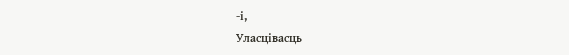‑і,
Уласцівасць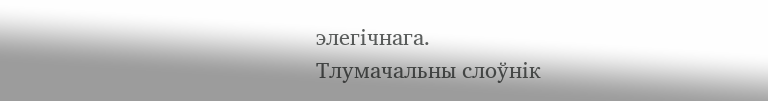элегічнага.
Тлумачальны слоўнік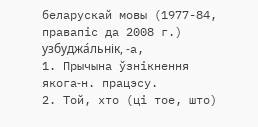беларускай мовы (1977-84, правапіс да 2008 г.)
узбуджа́льнік, ‑а,
1. Прычына ўзнікнення якога‑н. працэсу.
2. Той, хто (ці тое, што)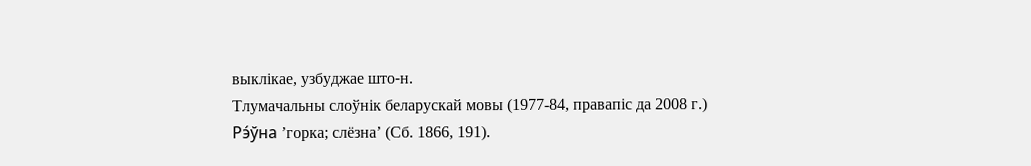выклікае, узбуджае што‑н.
Тлумачальны слоўнік беларускай мовы (1977-84, правапіс да 2008 г.)
Рэ́ўна ’горка; слёзна’ (Сб. 1866, 191).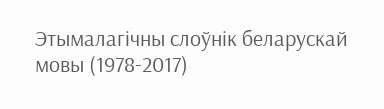Этымалагічны слоўнік беларускай мовы (1978-2017)